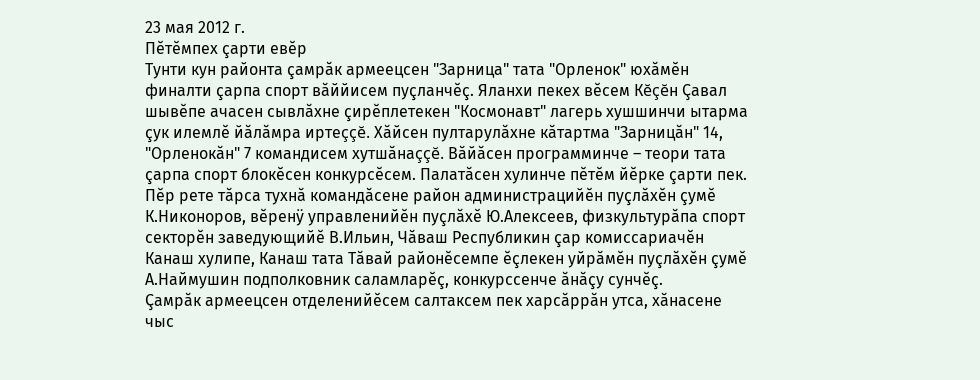23 мая 2012 г.
Пĕтĕмпех çарти евĕр
Тунти кун районта çамрăк армеецсен "Зарница" тата "Орленок" юхăмĕн финалти çарпа спорт вăййисем пуçланчĕç. Яланхи пекех вĕсем Кĕçĕн Çавал шывĕпе ачасен сывлăхне çирĕплетекен "Космонавт" лагерь хушшинчи ытарма çук илемлĕ йăлăмра иртеççĕ. Хăйсен пултарулăхне кăтартма "Зарницăн" 14, "Орленокăн" 7 командисем хутшăнаççĕ. Вăйăсен программинче – теори тата çарпа спорт блокĕсен конкурсĕсем. Палатăсен хулинче пĕтĕм йĕрке çарти пек.
Пĕр рете тăрса тухнă командăсене район администрацийĕн пуçлăхĕн çумĕ К.Никоноров, вĕренÿ управленийĕн пуçлăхĕ Ю.Алексеев, физкультурăпа спорт секторĕн заведующийĕ В.Ильин, Чăваш Республикин çар комиссариачĕн Канаш хулипе, Канаш тата Тăвай районĕсемпе ĕçлекен уйрăмĕн пуçлăхĕн çумĕ А.Наймушин подполковник саламларĕç, конкурссенче ăнăçу сунчĕç.
Çамрăк армеецсен отделенийĕсем салтаксем пек харсăррăн утса, хăнасене чыс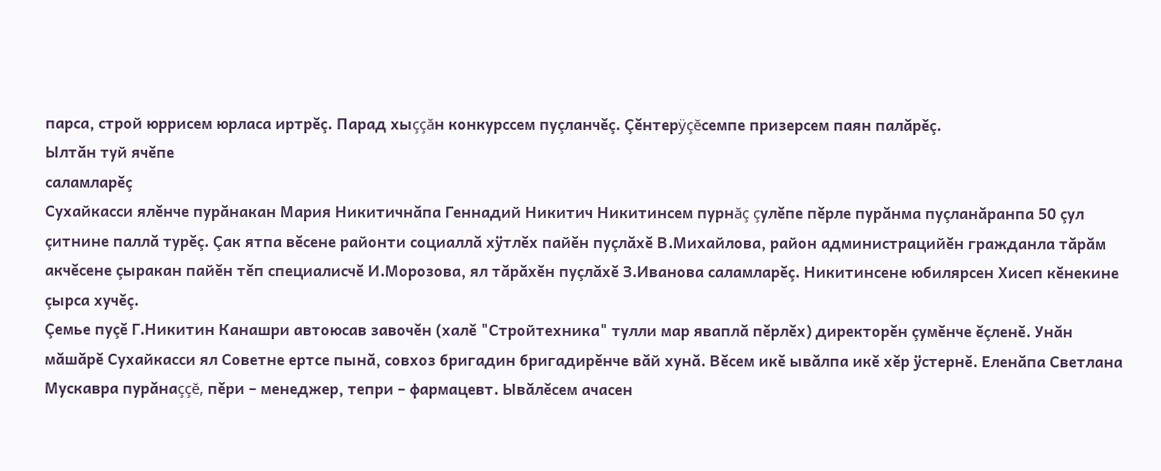парса, строй юррисем юрласа иртрĕç. Парад хыççăн конкурссем пуçланчĕç. Çĕнтерÿçĕсемпе призерсем паян палăрĕç.
Ылтăн туй ячĕпе
саламларĕç
Сухайкасси ялĕнче пурăнакан Мария Никитичнăпа Геннадий Никитич Никитинсем пурнăç çулĕпе пĕрле пурăнма пуçланăранпа 50 çул çитнине паллă турĕç. Çак ятпа вĕсене районти социаллă хÿтлĕх пайĕн пуçлăхĕ В.Михайлова, район администрацийĕн гражданла тăрăм акчĕсене çыракан пайĕн тĕп специалисчĕ И.Морозова, ял тăрăхĕн пуçлăхĕ З.Иванова саламларĕç. Никитинсене юбилярсен Хисеп кĕнекине çырса хучĕç.
Çемье пуçĕ Г.Никитин Канашри автоюсав завочĕн (халĕ "Стройтехника" тулли мар яваплă пĕрлĕх) директорĕн çумĕнче ĕçленĕ. Унăн мăшăрĕ Сухайкасси ял Советне ертсе пынă, совхоз бригадин бригадирĕнче вăй хунă. Вĕсем икĕ ывăлпа икĕ хĕр ÿстернĕ. Еленăпа Светлана Мускавра пурăнаççĕ, пĕри – менеджер, тепри – фармацевт. Ывăлĕсем ачасен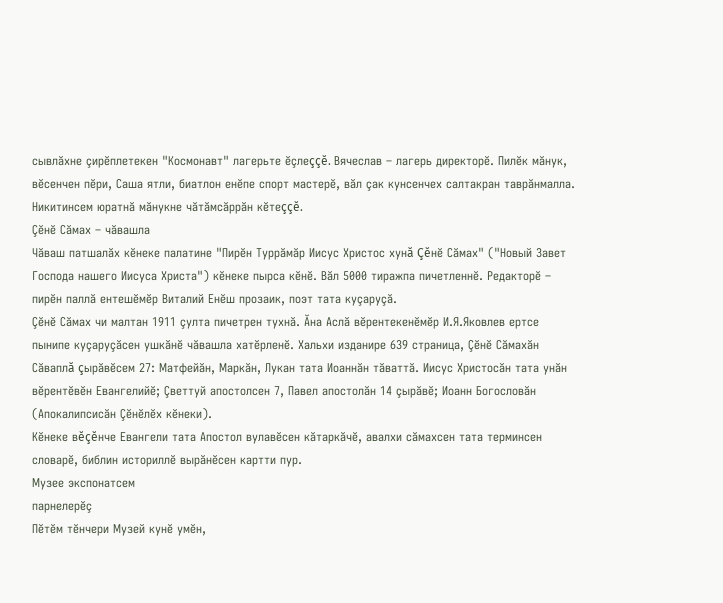сывлăхне çирĕплетекен "Космонавт" лагерьте ĕçлеççĕ. Вячеслав – лагерь директорĕ. Пилĕк мăнук, вĕсенчен пĕри, Саша ятли, биатлон енĕпе спорт мастерĕ, вăл çак кунсенчех салтакран таврăнмалла. Никитинсем юратнă мăнукне чăтăмсăррăн кĕтеççĕ.
Çĕнĕ Сăмах – чăвашла
Чăваш патшалăх кĕнеке палатине "Пирĕн Туррăмăр Иисус Христос хунă Çĕнĕ Сăмах" ("Новый Завет Господа нашего Иисуса Христа") кĕнеке пырса кĕнĕ. Вăл 5000 тиражпа пичетленнĕ. Редакторĕ – пирĕн паллă ентешĕмĕр Виталий Енĕш прозаик, поэт тата куçаруçă.
Çĕнĕ Сăмах чи малтан 1911 çулта пичетрен тухнă. Ăна Аслă вĕрентекенĕмĕр И.Я.Яковлев ертсе пынипе куçаруçăсен ушкăнĕ чăвашла хатĕрленĕ. Хальхи изданире 639 страница, Çĕнĕ Сăмахăн Сăваплă çырăвĕсем 27: Матфейăн, Маркăн, Лукан тата Иоаннăн тăваттă. Иисус Христосăн тата унăн вĕрентĕвĕн Евангелийĕ; Çветтуй апостолсен 7, Павел апостолăн 14 çырăвĕ; Иоанн Богословăн (Апокалипсисăн Çĕнĕлĕх кĕнеки).
Кĕнеке вĕçĕнче Евангели тата Апостол вулавĕсен кăтаркăчĕ, авалхи сăмахсен тата терминсен словарĕ, библин историллĕ вырăнĕсен картти пур.
Музее экспонатсем
парнелерĕç
Пĕтĕм тĕнчери Музей кунĕ умĕн,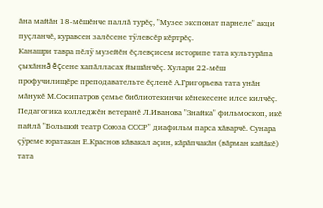ăна майăн 18-мĕшĕнче паллă турĕç, "Музее экспонат парнеле" акци пуçланчĕ, куравсен залĕсене тÿлевсĕр кĕртрĕç.
Канашри тавра пĕлÿ музейĕн ĕçлевçисем историпе тата культурăпа çыхăннă ĕçсене хапăлласах йышăнчĕç. Хулари 22-мĕш профучилищĕре преподавательте ĕçленĕ А.Григорьева тата унăн мăнукĕ М.Сосипатров çемье библиотекинчи кĕнекесене илсе килчĕç. Педагогика колледжĕн ветеранĕ Л.Иванова "Знайка" фильмоскоп, икĕ пайлă "Большой театр Союза СССР" диафильм парса хăварчĕ. Сунара çÿреме юратакан Е.Краснов кăвакал аçин, кăрăпчакăн (вăрман кайăкĕ) тата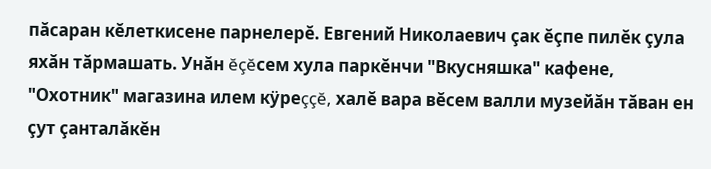пăсаран кĕлеткисене парнелерĕ. Евгений Николаевич çак ĕçпе пилĕк çула яхăн тăрмашать. Унăн ĕçĕсем хула паркĕнчи "Вкусняшка" кафене, "Охотник" магазина илем кÿреççĕ, халĕ вара вĕсем валли музейăн тăван ен çут çанталăкĕн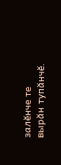залĕнче те вырăн тупăнчĕ.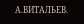А.ВИТАЛЬЕВ.